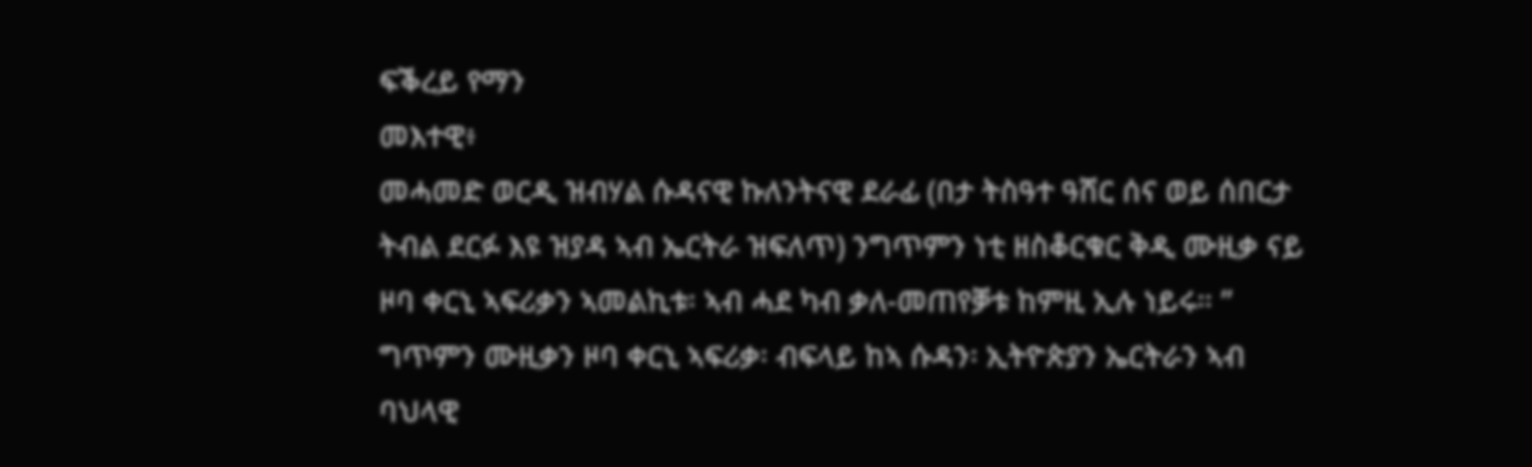ፍቕረይ የማን
መእተዊ፥
መሓመድ ወርዲ ዝብሃል ሱዳናዊ ኩለንትናዊ ደራፊ (በታ ትስዓተ ዓሸር ሰና ወይ ሰበርታ ትብል ደርፉ እዩ ዝያዳ ኣብ ኤርትራ ዝፍለጥ) ንግጥምን ነቲ ዘስቆርቁር ቅዲ ሙዚቃ ናይ ዞባ ቀርኒ ኣፍሪቃን ኣመልኪቱ፡ ኣብ ሓደ ካብ ቃለ-መጠየቓቱ ከምዚ ኢሉ ነይሩ። ” ግጥምን ሙዚቃን ዞባ ቀርኒ ኣፍሪቃ፡ ብፍላይ ከኣ ሱዳን፡ ኢትዮጵያን ኤርትራን ኣብ ባህላዊ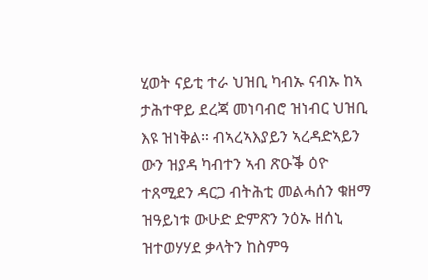ሂወት ናይቲ ተራ ህዝቢ ካብኡ ናብኡ ከኣ ታሕተዋይ ደረጃ መነባብሮ ዝነብር ህዝቢ እዩ ዝነቅል። ብኣረኣእያይን ኣረዳድኣይን ውን ዝያዳ ካብተን ኣብ ጽዑቕ ዕዮ ተጸሚደን ዳርጋ ብትሕቲ መልሓሰን ቁዘማ ዝዓይነቱ ውሁድ ድምጽን ንዕኡ ዘሰኒ ዝተወሃሃደ ቃላትን ከስምዓ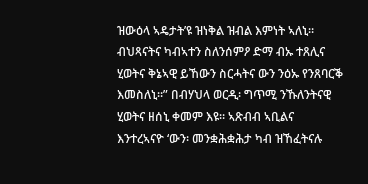ዝውዕላ ኣዴታት’ዩ ዝነቅል ዝብል እምነት ኣለኒ። ብህጻናትና ካብኣተን ስለንሰምዖ ድማ ብኡ ተጸሊና ሂወትና ቅኔኣዊ ይኸውን ስርሓትና ውን ንዕኡ የንጸባርቕ እመስለኒ።” በብሃህላ ወርዲ፡ ግጥሚ ንኹለንትናዊ ሂወትና ዘሰኒ ቀመም እዩ። ኣጽብብ ኣቢልና እንተረኣናዮ ‘ውን፡ መንቋሕቋሕታ ካብ ዝኸፈትናሉ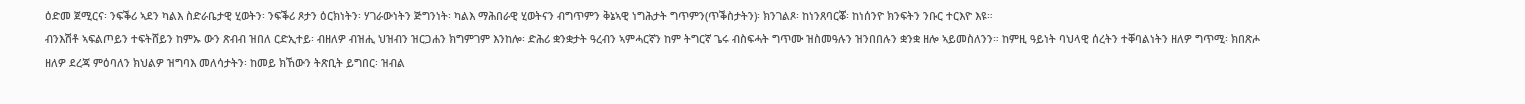ዕድመ ጀሚርና፡ ንፍቕሪ ኣደን ካልእ ስድራቤታዊ ሂወትን፡ ንፍቕሪ ጾታን ዕርክነትን፡ ሃገራውነትን ጅግንነት፡ ካልእ ማሕበራዊ ሂወትናን ብግጥምን ቅኔኣዊ ነግሕታት ግጥምን(ጥቕስታትን)፡ ክንገልጾ፡ ከነንጸባርቖ፡ ከነሰንዮ ክንፍትን ንቡር ተርእዮ እዩ።
ብንእሽቶ ኣፍልጦይን ተፍትሸይን ከምኡ ውን ጽብብ ዝበለ ርድኢተይ፡ ብዘለዎ ብዝሒ ህዝብን ዝርጋሐን ክግምገም እንከሎ፡ ድሕሪ ቋንቋታት ዓረብን ኣምሓርኛን ከም ትግርኛ ጌሩ ብስፍሓት ግጥሙ ዝስመዓሉን ዝንበበሉን ቋንቋ ዘሎ ኣይመስለንን። ከምዚ ዓይነት ባህላዊ ሰረትን ተቐባልነትን ዘለዎ ግጥሚ፡ ክበጽሖ ዘለዎ ደረጃ ምዕባለን ክህልዎ ዝግባእ መለሳታትን፡ ከመይ ክኸውን ትጽቢት ይግበር፡ ዝብል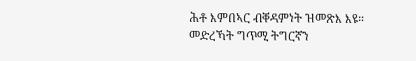ሕቶ እምበኣር ብቐዳምነት ዝመጽእ እዩ።
መድረኻት ግጥሚ ትግርኛን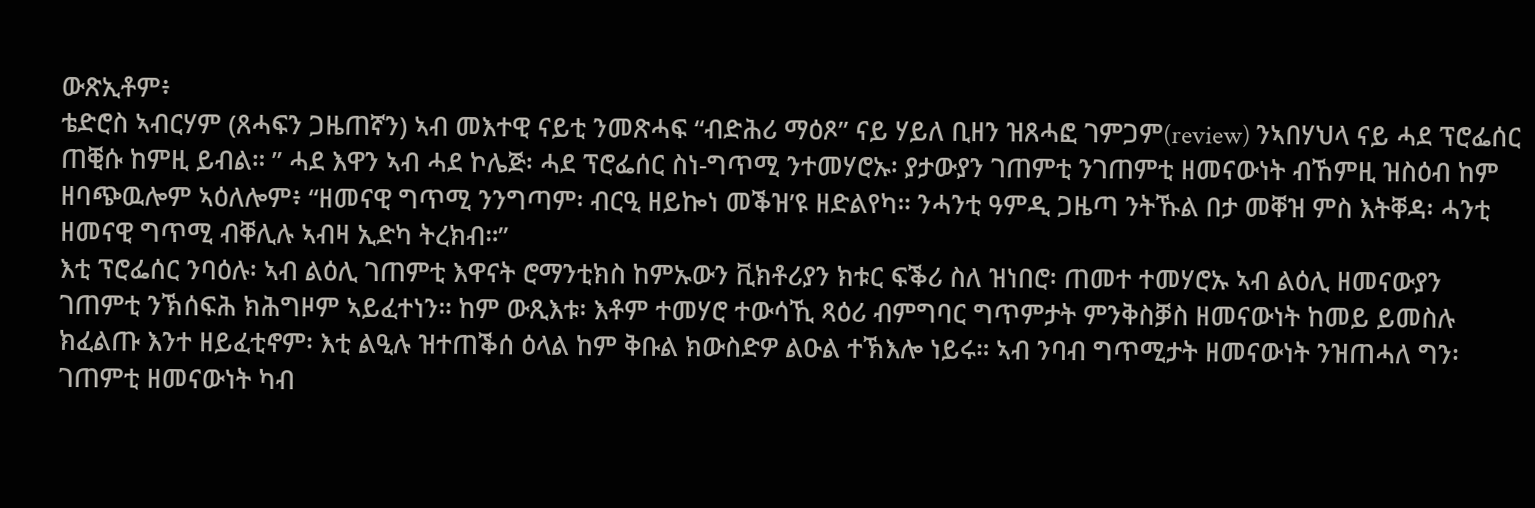ውጽኢቶም፥
ቴድሮስ ኣብርሃም (ጸሓፍን ጋዜጠኛን) ኣብ መእተዊ ናይቲ ንመጽሓፍ “ብድሕሪ ማዕጾ” ናይ ሃይለ ቢዘን ዝጸሓፎ ገምጋም(review) ንኣበሃህላ ናይ ሓደ ፕሮፌሰር ጠቒሱ ከምዚ ይብል። ” ሓደ እዋን ኣብ ሓደ ኮሌጅ፡ ሓደ ፕሮፌሰር ስነ-ግጥሚ ንተመሃሮኡ፡ ያታውያን ገጠምቲ ንገጠምቲ ዘመናውነት ብኸምዚ ዝስዕብ ከም ዘባጭዉሎም ኣዕለሎም፥ “ዘመናዊ ግጥሚ ንንግጣም፡ ብርዒ ዘይኰነ መቕዝ’ዩ ዘድልየካ። ንሓንቲ ዓምዲ ጋዜጣ ንትኹል በታ መቐዝ ምስ እትቐዳ፡ ሓንቲ ዘመናዊ ግጥሚ ብቐሊሉ ኣብዛ ኢድካ ትረክብ።”
እቲ ፕሮፌሰር ንባዕሉ፡ ኣብ ልዕሊ ገጠምቲ እዋናት ሮማንቲክስ ከምኡውን ቪክቶሪያን ክቱር ፍቕሪ ስለ ዝነበሮ፡ ጠመተ ተመሃሮኡ ኣብ ልዕሊ ዘመናውያን ገጠምቲ ንኽሰፍሕ ክሕግዞም ኣይፈተነን። ከም ውጺእቱ፡ እቶም ተመሃሮ ተውሳኺ ጻዕሪ ብምግባር ግጥምታት ምንቅስቓስ ዘመናውነት ከመይ ይመስሉ ክፈልጡ እንተ ዘይፈቲኖም፡ እቲ ልዒሉ ዝተጠቕሰ ዕላል ከም ቅቡል ክውስድዎ ልዑል ተኽእሎ ነይሩ። ኣብ ንባብ ግጥሚታት ዘመናውነት ንዝጠሓለ ግን፡ ገጠምቲ ዘመናውነት ካብ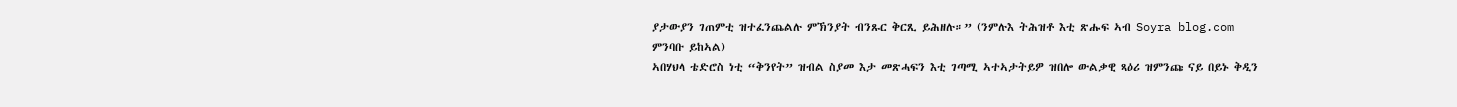ያታውያን ገጠምቲ ዝተፈንጨልሉ ምኽንያት ብንጹር ቅርጺ ይሕዘሉ።” (ንምሉእ ትሕዝቶ እቲ ጽሑፍ ኣብ Soyra blog.com ምንባቡ ይከኣል)
ኣበሃህላ ቴድሮስ ነቲ “ቅንየት” ዝብል ስያመ እታ መጽሓፍን እቲ ገጣሚ ኣተኣታትይዎ ዝበሎ ውልቃዊ ጻዕሪ ዝምንጩ ናይ በይኑ ቅዲን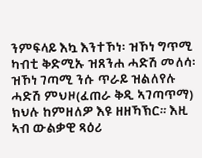ንምፍላይ እኳ እንተኾነ፡ ዝኾነ ግጥሚ ካብቲ ቅድሚኡ ዝጸንሐ ሓድሽ መለሳ፡ ዝኾነ ገጣሚ ንሱ ጥራይ ዝልለየሉ ሓድሽ ምህዞ(ፈጠራ ቅዲ ኣገጣጥማ) ክህሉ ከምዘለዎ እዩ ዘዘኻኽር። እዚ ኣብ ውልቃዊ ጻዕሪ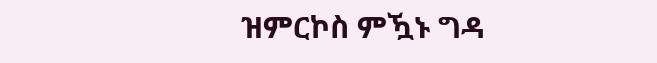ዝምርኮስ ምዃኑ ግዳ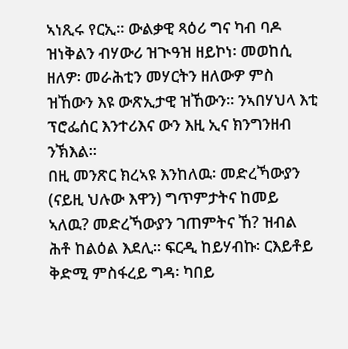ኣነጺሩ የርኢ። ውልቃዊ ጻዕሪ ግና ካብ ባዶ ዝነቅልን ብሃውሪ ዝጒዓዝ ዘይኮነ፡ መወከሲ ዘለዎ፡ መራሕቲን መሃርትን ዘለውዎ ምስ ዝኸውን እዩ ውጽኢታዊ ዝኸውን። ንኣበሃህላ እቲ ፕሮፌሰር እንተሪእና ውን እዚ ኢና ክንግንዘብ ንኽእል።
በዚ መንጽር ክረኣዩ እንከለዉ፡ መድረኻውያን (ናይዚ ህሉው እዋን) ግጥምታትና ከመይ ኣለዉ? መድረኻውያን ገጠምትና ኸ? ዝብል ሕቶ ከልዕል እደሊ። ፍርዲ ከይሃብኩ፡ ርእይቶይ ቅድሚ ምስፋረይ ግዳ፡ ካበይ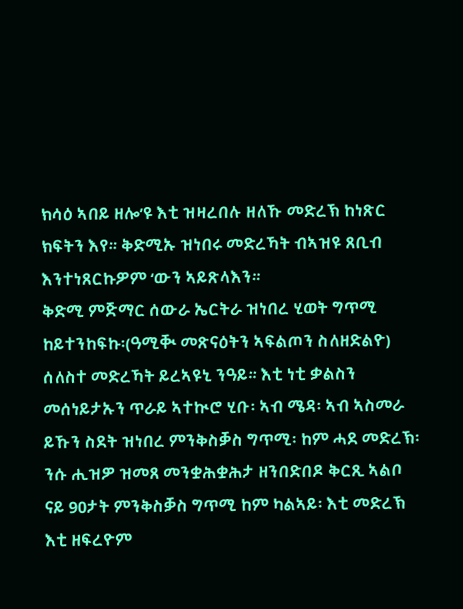ክሳዕ ኣበይ ዘሎ’ዩ እቲ ዝዛረበሉ ዘለኹ መድረኽ ከነጽር ክፍትን እየ። ቅድሚኡ ዝነበሩ መድረኻት ብኣዝዩ ጸቢብ እንተነጸርኩዎም ‘ውን ኣይጽላእን።
ቅድሚ ምጅማር ሰውራ ኤርትራ ዝነበረ ሂወት ግጥሚ ከይተንከፍኩ፡(ዓሚቚ መጽናዕትን ኣፍልጦን ስለዘድልዮ) ሰለስተ መድረኻት ይረኣዩኒ ንዓይ። እቲ ነቲ ቃልስን መሰነይታኡን ጥራይ ኣተኲሮ ሂቡ፡ ኣብ ሜዳ፡ ኣብ ኣስመራ ይኹን ስደት ዝነበረ ምንቅስቓስ ግጥሚ፡ ከም ሓደ መድረኽ፡ ንሱ ሒዝዎ ዝመጸ መንቋሕቋሕታ ዘንበድበዶ ቅርጺ ኣልቦ ናይ 90ታት ምንቅስቓስ ግጥሚ ከም ካልኣይ፡ እቲ መድረኽ እቲ ዘፍረዮም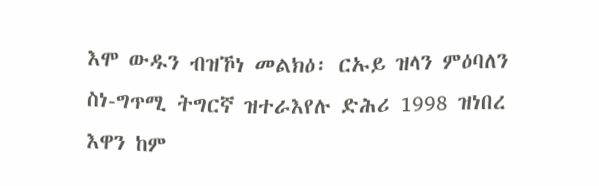እሞ ውዱን ብዝኾነ መልክዕ፡ ርኡይ ዝላን ምዕባለን ስነ-ግጥሚ ትግርኛ ዝተራእየሉ ድሕሪ 1998 ዝነበረ እዋን ከም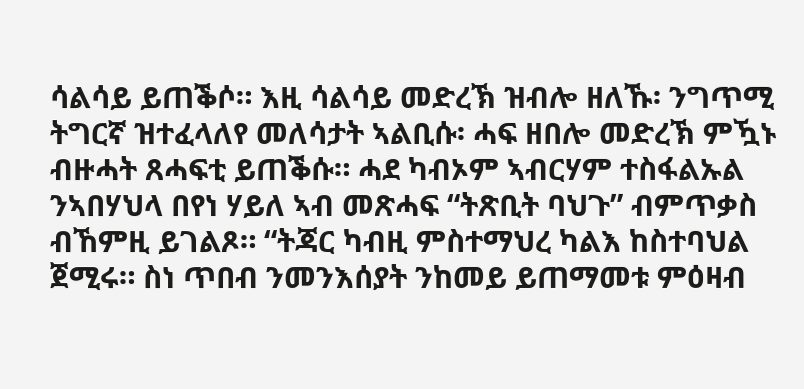ሳልሳይ ይጠቕሶ። እዚ ሳልሳይ መድረኽ ዝብሎ ዘለኹ፡ ንግጥሚ ትግርኛ ዝተፈላለየ መለሳታት ኣልቢሱ፡ ሓፍ ዘበሎ መድረኽ ምዃኑ ብዙሓት ጸሓፍቲ ይጠቕሱ። ሓደ ካብኦም ኣብርሃም ተስፋልኡል ንኣበሃህላ በየነ ሃይለ ኣብ መጽሓፍ “ትጽቢት ባህጉ” ብምጥቃስ ብኸምዚ ይገልጾ። “ትጃር ካብዚ ምስተማህረ ካልእ ከስተባህል ጀሚሩ። ስነ ጥበብ ንመንእሰያት ንከመይ ይጠማመቱ ምዕዛብ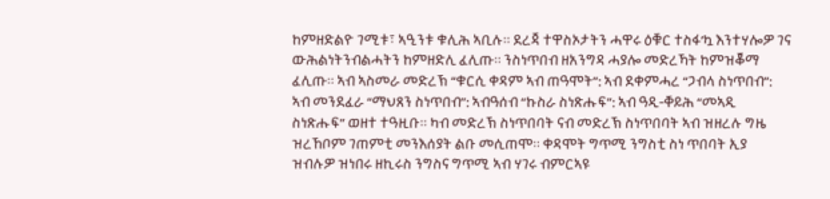ከምዘድልዮ ገሚቱ፣ ኣዒንቱ ቁሊሕ ኣቢሉ። ደረጃ ተዋስኦታትን ሓዋሩ ዕቑር ተስፋ’ኳ እንተሃሎዎ ገና ውሕልነትንብልሓትን ከምዘድሊ ፈሊጡ። ንስነጥበብ ዘአንግዳ ሓያሎ መድረኻት ከምዝቖማ ፈሊጡ። ኣብ ኣስመራ መድረኽ “ቁርሲ ቀዳም ኣብ ጠዓሞት”: ኣብ ደቀምሓረ “ጋብላ ስነጥበብ”: ኣብ መንደፈራ “ማህጸን ስነጥበብ”: ኣብዓሰብ “ኩስራ ስነጽሑፍ”: ኣብ ዓዲ-ቐይሕ “መኣዲ ስነጽሑፍ” ወዘተ ተዓዚቡ። ካብ መድረኽ ስነጥበባት ናብ መድረኽ ስነጥበባት ኣብ ዝዘረሉ ግዜ ዝረኸቦም ገጠምቲ መንእሰያት ልቡ መሲጠሞ። ቀዳሞት ግጥሚ ንግስቲ ስነ ጥበባት ኢያ ዝብሉዎ ዝነበሩ ዘኪሩስ ንግስና ግጥሚ ኣብ ሃገሩ ብምርኣዩ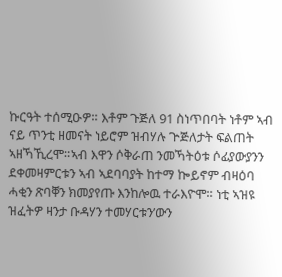ኩርዓት ተሰሚዑዎ። እቶም ጉጅለ 91 ስነጥበባት ነቶም ኣብ ናይ ጥንቲ ዘመናት ነይሮም ዝብሃሉ ጕጅለታት ፍልጠት ኣዘኻኺረሞ።ኣብ እዋን ሶቅራጠ ንመኻትዕቱ ሶፊያውያንን ደቀመዛምርቱን ኣብ ኣደባባያት ከተማ ኰይኖም ብዛዕባ ሓቂን ጽባቐን ክመያየጡ እንከሎዉ ተራእዮሞ። ነቲ ኣዝዩ ዝፈትዎ ዛንታ ቡዳሃን ተመሃርቱን’ውን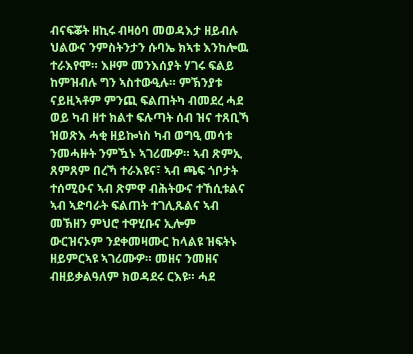ብናፍቖት ዘኪሩ ብዛዕባ መወዳእታ ዘይብሉ ህልውና ንምስትንታን ሱባኤ ክኣቱ እንከሎዉ ተራእየሞ። እዞም መንእሰያት ሃገሩ ፍልይ ከምዝብሉ ግን ኣስተውዒሉ። ምኽንያቱ ናይዚኣቶም ምንጪ ፍልጠትካ ብመደረ ሓደ ወይ ካብ ዘተ ክልተ ፍሉጣት ሰብ ዝና ተጸቢኻ ዝወጽእ ሓቂ ዘይኰነስ ካብ ወግዒ መሳቱ ንመሓዙት ንምዃኑ ኣገሪሙዎ። ኣብ ጽምኢ ጸምጸም በረኻ ተራእዩና፣ ኣብ ጫፍ ጎቦታት ተሰሚዑና ኣብ ጽምዋ ብሕትውና ተኸሲቱልና ኣብ ኣድባራት ፍልጠት ተገሊጹልና ኣብ መኽዘን ምህሮ ተዋሂቡና ኢሎም ውርዝናኦም ንደቀመዛሙር ከላልዩ ዝፍትኑ ዘይምርኣዩ ኣገሪሙዎ። መዘና ንመዘና ብዘይቃልዓለም ክወዳደሩ ርእዩ። ሓደ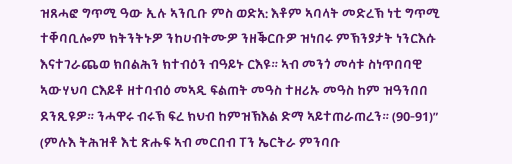ዝጸሓፎ ግጥሚ ዓው ኢሉ ኣንቢቡ ምስ ወድአ: እቶም ኣባላት መድረኽ ነቲ ግጥሚ ተቐባቢሎም ክትንትኑዎ ንከሀብትሙዎ ንዘቕርቡዎ ዝነበሩ ምኽንያታት ነንርእሱ እናተገራጨወ ክበልሕን ክተብዕን ብዓይኑ ርእዩ። ኣብ መንጎ መሳቱ ስነጥበባዊ ኣውሃህባ ርእይቶ ዘተባብዕ መኣዲ ፍልጠት መዓስ ተዘሪኡ መዓስ ከም ዝዓንበበ ደንጺዩዎ። ንሓዋሩ ብሩኽ ፍረ ክህብ ከምዝኽእል ድማ ኣይተጠራጠረን። (90-91)” (ምሉእ ትሕዝቶ እቲ ጽሑፍ ኣብ መርበብ ፐን ኤርትራ ምንባቡ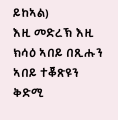ይከኣል)
እዚ መድረኽ እዚ ክሳዕ ኣበይ በጺሑን ኣበይ ተቖጽዩን ቅድሚ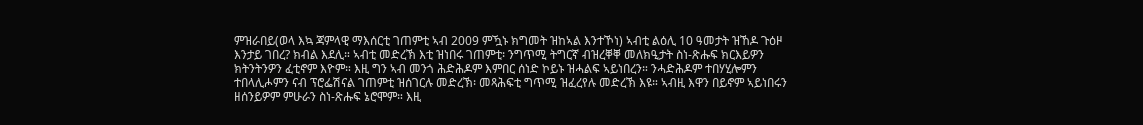ምዝራበይ(ወላ እኳ ጃምላዊ ማእሰርቲ ገጠምቲ ኣብ 2009 ምዃኑ ክግመት ዝከኣል እንተኾነ) ኣብቲ ልዕሊ 10 ዓመታት ዝኸዶ ጉዕዞ እንታይ ገበረ? ክብል እደሊ። ኣብቲ መድረኽ እቲ ዝነበሩ ገጠምቲ፡ ንግጥሚ ትግርኛ ብዝረቐቐ መለክዒታት ስነ-ጽሑፍ ክርእይዎን ክትንትንዎን ፈቲኖም እዮም። እዚ ግን ኣብ መንጎ ሕድሕዶም እምበር ሰነድ ኮይኑ ዝሓልፍ ኣይነበረን። ንሓድሕዶም ተበሃሂሎምን ተበላሊሖምን ናብ ፕሮፌሽናል ገጠምቲ ዝሰገርሉ መድረኽ፡ መጻሕፍቲ ግጥሚ ዝፈረየሉ መድረኽ እዩ። ኣብዚ እዋን በይኖም ኣይነበሩን ዘሰንይዎም ምሁራን ስነ-ጽሑፍ ኔሮሞም። እዚ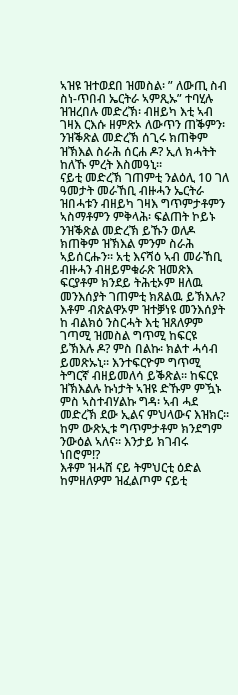ኣዝዩ ዝተወደበ ዝመስል፡ ” ለውጢ ስብ ስነ-ጥበብ ኤርትራ ኣምጺኡ” ተባሂሉ ዝዝረበሉ መድረኽ፡ ብዘይካ እቲ ኣብ ገዛእ ርእሱ ዘምጽኦ ለውጥን ጠቕምን፡ ንዝቕጽል መድረኽ ሰጊሩ ክጠቅም ዝኽእል ስራሕ ሰርሐ ዶ? ኢለ ክሓትት ከለኹ ምረት እስመዓኒ።
ናይቲ መድረኽ ገጠምቲ ንልዕሊ 10 ገለ ዓመታት መራኸቢ ብዙሓን ኤርትራ ዝበሓቱን ብዘይካ ገዛእ ግጥምታቶምን ኣስማቶምን ምቅላሕ፡ ፍልጠት ኮይኑ ንዝቕጽል መድረኽ ይኹን ወለዶ ክጠቅም ዝኽእል ምንም ስራሕ ኣይሰርሑን። አቲ እናሻዕ ኣብ መራኸቢ ብዙሓን ብዘይምቁራጽ ዝመጽእ ፍርያቶም ክንደይ ትሕቲኦም ዘለዉ መንእሰያት ገጠምቲ ክጸልዉ ይኽእሉ? እቶም ብጽልዋኦም ዝተቓነዩ መንእሰያት ከ ብልክዕ ንስርሓት እቲ ዝጸለዎም ገጣሚ ዝመስል ግጥሚ ከፍርዩ ይኽእሉ ዶ? ምስ በልኩ፡ ክልተ ሓሳብ ይመጽኡኒ። እንተፍርዮም ግጥሚ ትግርኛ ብዘይመለሳ ይቕጽል። ከፍርዩ ዝኽእልሉ ኩነታት ኣዝዩ ድኹም ምዃኑ ምስ ኣስተብሃልኩ ግዳ፡ ኣብ ሓደ መድረኽ ደው ኢልና ምህላውና እዝክር። ከም ውጽኢቱ ግጥምታቶም ክንደግም ንውዕል ኣለና። እንታይ ክገብሩ ነበሮም!?
እቶም ዝሓሸ ናይ ትምህርቲ ዕድል ከምዘለዎም ዝፈልጦም ናይቲ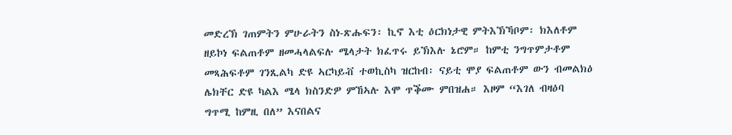መድረኽ ገጠምትን ምሁራትን ስነ-ጽሑፍን፡ ኪኖ እቲ ዕርክነታዊ ምትእኽኻቦም፡ ክእለቶም ዘይኮነ ፍልጠቶም ዘመሓላልፍሉ ሜላታት ክፈጥሩ ይኽእሉ ኔሮም። ከምቲ ንግጥምታቶም መጻሕፍቶም ገንጺልካ ድዩ ኣርካይቭ ተወኪስካ ዝርከብ፡ ናይቲ ሞያ ፍልጠቶም ውን ብመልክዕ ሌክቸር ድዩ ካልእ ሜላ ክስንድዎ ምኸኣሉ እሞ ጥቕሙ ምበዝሐ። እዞም “እገለ ብዛዕባ ግጥሚ ከምዚ በለ” እናበልና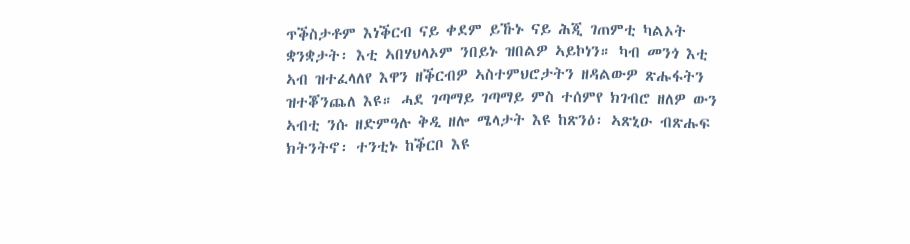ጥቕስታቶም እነቕርብ ናይ ቀደም ይኹኑ ናይ ሕጂ ገጠምቲ ካልኦት ቋንቋታት፡ እቲ ኣበሃህላኦም ንበይኑ ዝበልዎ ኣይኮነን። ካብ መንጎ እቲ ኣብ ዝተፈላለየ እዋን ዘቕርብዎ ኣስተምህሮታትን ዘዳልውዎ ጽሑፋትን ዝተቖንጨለ እዩ። ሓደ ገጣማይ ገጣማይ ምስ ተሰምየ ክገብሮ ዘለዎ ውን ኣብቲ ንሱ ዘድምዓሉ ቅዲ ዘሎ ሜላታት እዩ ከጽንዕ፡ ኣጽኒዑ ብጽሑፍ ክትንትኖ፡ ተንቲኑ ከቕርቦ እዩ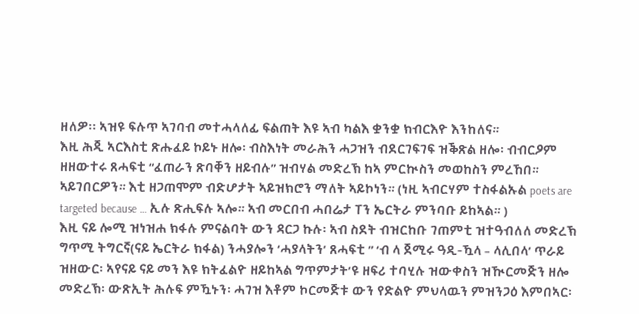ዘለዎ፡፡ ኣዝዩ ፍሉጥ ኣገባብ መተሓላለፊ ፍልጠት እዩ ኣብ ካልእ ቋንቋ ክብርእዮ እንከለና።
እዚ ሕጂ ኣርእስቲ ጽሑፈይ ኮይኑ ዘሎ፡ ብስእነት መራሕን ሓጋዝን ብደርገፍገፍ ዝቕጽል ዘሎ፡ ብብርዖም ዘዘውተሩ ጸሓፍቲ “ፈጠራን ጽባቐን ዘይብሉ” ዝብሃል መድረኽ ከኣ ምርኲስን መወከስን ምረኸበ። ኣይገበርዎን። እቲ ዘጋጠሞም ብድሆታት ኣይዝክሮን ማለት ኣይኮነን። (ነዚ ኣብርሃም ተስፋልኡል poets are targeted because … ኢሉ ጽሒፍሉ ኣሎ። ኣብ መርበብ ሓበሬታ ፐን ኤርትራ ምንባቡ ይከኣል። )
እዚ ናይ ሎሚ ዝነዝሐ ክፋሉ ምናልባት ውን ዳርጋ ኩሉ፡ ኣብ ስደት ብዝርከቡ ገጠምቲ ዝተዓብለለ መድረኽ ግጥሚ ትግርኛ(ናይ ኤርትራ ክፋል) ንሓያሎን ‘ሓያላትን’ ጸሓፍቲ ” ‘ብ ላ ጀሚሩ ዓዲ-ዃላ – ላሊበላ’ ጥራይ ዝዘውር፡ ኣየናይ ናይ መን እዩ ክትፈልዮ ዘይከኣል ግጥምታት’ዩ ዘፍሪ ተባሂሉ ዝውቀስን ዝዂርመጅን ዘሎ መድረኽ፡ ውጽኢት ሕሉፍ ምዃኑን፡ ሓገዝ እቶም ኮርመጅቱ ውን የድልዮ ምህላዉን ምዝንጋዕ እምበኣር፡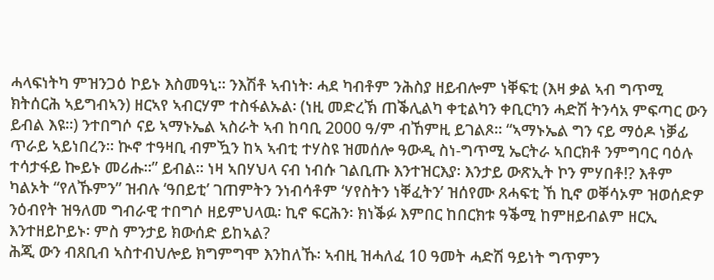ሓላፍነትካ ምዝንጋዕ ኮይኑ እስመዓኒ። ንእሽቶ ኣብነት፡ ሓደ ካብቶም ንሕስያ ዘይብሎም ነቐፍቲ (እዛ ቃል ኣብ ግጥሚ ክትሰርሕ ኣይግብኣን) ዘርኣየ ኣብርሃም ተስፋልኡል፡ (ነዚ መድረኽ ጠቕሊልካ ቀቲልካን ቀቢርካን ሓድሽ ትንሳአ ምፍጣር ውን ይብል እዩ፡፡) ንተበግሶ ናይ ኣማኑኤል ኣስራት ኣብ ከባቢ 2000 ዓ/ም ብኸምዚ ይገልጾ። “ኣማኑኤል ግን ናይ ማዕዶ ነቓፊ ጥራይ ኣይነበረን። ኲኖ ተዓዛቢ ብምዃን ከኣ ኣብቲ ተሃስዩ ዝመሰሎ ዓውዲ ስነ-ግጥሚ ኤርትራ ኣበርክቶ ንምግባር ባዕሉ ተሳታፋይ ኰይኑ መሪሑ።” ይብል፡፡ ነዛ ኣበሃህላ ናብ ነብሱ ገልቢጡ እንተዝርእያ፡ እንታይ ውጽኢት ኮን ምሃበቶ!? እቶም ካልኦት “የለኹምን” ዝብሉ ‘ዓበይቲ’ ገጠምትን ንነብሳቶም ‘ሃየስትን ነቐፈትን’ ዝሰየሙ ጸሓፍቲ ኸ ኪኖ ወቐሳኦም ዝወሰድዎ ንዕብየት ዝዓለመ ግብራዊ ተበግሶ ዘይምህላዉ፡ ኪኖ ፍርሕን፡ ክነቕፉ እምበር ከበርክቱ ዓቕሚ ከምዘይብልም ዘርኢ እንተዘይኮይኑ፡ ምስ ምንታይ ክውሰድ ይከኣል?
ሕጂ ውን ብጸቢብ ኣስተብህሎይ ክግምግሞ እንከለኹ፡ ኣብዚ ዝሓለፈ 10 ዓመት ሓድሽ ዓይነት ግጥምን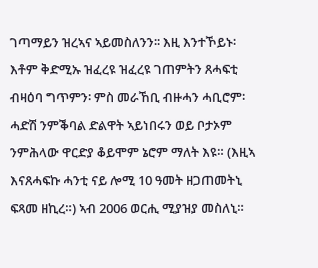ገጣማይን ዝረኣና ኣይመስለንን፡፡ እዚ እንተኾይኑ፡ እቶም ቅድሚኡ ዝፈረዩ ዝፈረዩ ገጠምትን ጸሓፍቲ ብዛዕባ ግጥምን፡ ምስ መራኸቢ ብዙሓን ሓቢሮም፡ ሓድሽ ንምቕባል ድልዋት ኣይነበሩን ወይ ቦታኦም ንምሕላው ዋርድያ ቆይሞም ኔሮም ማለት እዩ። (እዚኣ እናጸሓፍኩ ሓንቲ ናይ ሎሚ 10 ዓመት ዘጋጠመትኒ ፍጻመ ዘኪረ።) ኣብ 2006 ወርሒ ሚያዝያ መስለኒ።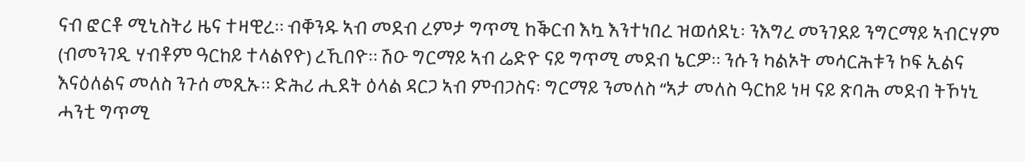ናብ ፎርቶ ሚኒስትሪ ዜና ተዛዊረ። ብቐንዱ ኣብ መደብ ረምታ ግጥሚ ከቕርብ እኳ እንተነበረ ዝወሰደኒ፡ ንእግረ መንገደይ ንግርማይ ኣብርሃም (ብመንገዲ ሃብቶም ዓርከይ ተላልየዮ) ረኺበዮ። ሽዑ ግርማይ ኣብ ሬድዮ ናይ ግጥሚ መደብ ኔርዎ። ንሱን ካልኦት መሳርሕቱን ኮፍ ኢልና እናዕለልና መለስ ንጉሰ መጺኡ። ድሕሪ ሒደት ዕላል ዳርጋ ኣብ ምብጋስና፡ ግርማይ ንመለስ “ኣታ መለስ ዓርከይ ነዛ ናይ ጽባሕ መደብ ትኾነኒ ሓንቲ ግጥሚ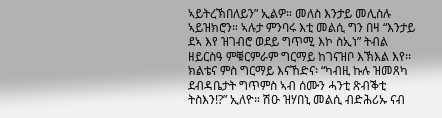ኣይትረኽበለይን” ኢልዎ። መለስ እንታይ መሊስሉ ኣይዝክሮን። ኣሉታ ምንባሩ እቲ መልሲ ግን በዛ “እንታይ ደኣ እየ ዝገብሮ ወደይ ግጥሚ እኮ ስኢነ” ትብል ዘይርስዓ ምቑርምራም ግርማይ ከገናዝቦ እኽእል እየ፡፡ ክልቴና ምስ ግርማይ እናኸድና፡ “ካብዚ ኩሉ ዝመጸካ ደብዳቤታት ግጥምስ ኣብ ሰሙን ሓንቲ ጽብቕቲ ትስእን!?” ኢለዮ። ሽዑ ዝሃበኒ መልሲ ብድሕሪኡ ናብ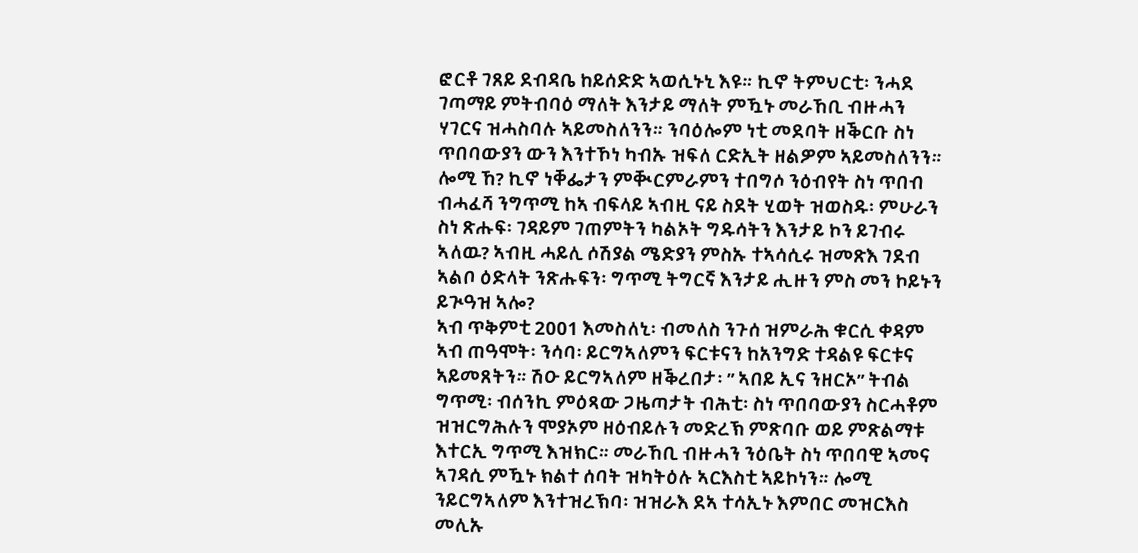ፎርቶ ገጸይ ደብዳቤ ከይሰድድ ኣወሲኑኒ እዩ። ኪኖ ትምህርቲ፡ ንሓደ ገጣማይ ምትብባዕ ማለት እንታይ ማለት ምዃኑ መራኸቢ ብዙሓን ሃገርና ዝሓስባሉ ኣይመስለንን። ንባዕሎም ነቲ መደባት ዘቕርቡ ስነ ጥበባውያን ውን እንተኾነ ካብኡ ዝፍለ ርድኢት ዘልዎም ኣይመስለንን።
ሎሚ ኸ? ኪኖ ነቐፌታን ምቚርምራምን ተበግሶ ንዕብየት ስነ ጥበብ ብሓፈሻ ንግጥሚ ከኣ ብፍላይ ኣብዚ ናይ ስደት ሂወት ዝወስዱ፡ ምሁራን ስነ ጽሑፍ፡ ገዳይም ገጠምትን ካልኦት ግዱሳትን እንታይ ኮን ይገብሩ ኣለዉ? ኣብዚ ሓይሊ ሶሽያል ሜድያን ምስኡ ተኣሳሲሩ ዝመጽእ ገደብ ኣልቦ ዕድላት ንጽሑፍን፡ ግጥሚ ትግርኛ እንታይ ሒዙን ምስ መን ኮይኑን ይጒዓዝ ኣሎ?
ኣብ ጥቅምቲ 2001 እመስለኒ፡ ብመለስ ንጉሰ ዝምራሕ ቁርሲ ቀዳም ኣብ ጠዓሞት፡ ንሳባ፡ ይርግኣለምን ፍርቱናን ከአንግድ ተዳልዩ ፍርቱና ኣይመጸትን። ሽዑ ይርግኣለም ዘቕረበታ፡ ” ኣበይ ኢና ንዘርኦ” ትብል ግጥሚ፡ ብሰንኪ ምዕጻው ጋዜጣታት ብሕቲ፡ ስነ ጥበባውያን ስርሓቶም ዝዝርግሕሉን ሞያኦም ዘዕብይሉን መድረኽ ምጽባቡ ወይ ምጽልማቱ እተርኢ ግጥሚ እዝክር። መራኸቢ ብዙሓን ንዕቤት ስነ ጥበባዊ ኣመና ኣገዳሲ ምዃኑ ክልተ ሰባት ዝካትዕሉ ኣርእስቲ ኣይኮነን። ሎሚ ንይርግኣለም እንተዝረኽባ፡ ዝዝራእ ደኣ ተሳኢኑ እምበር መዝርእስ መሊኡ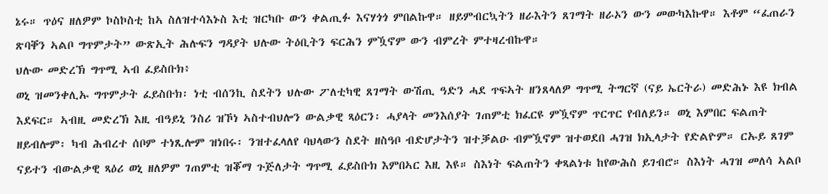ኔሩ። ጥዕና ዘለዎም ኮስኮስቲ ከኣ ስለዝተሳእኑስ እቲ ዝርካቡ ውን ቀልጢፉ እናሃጎጎ ምበልኩዋ። ዘይምብርኳትን ዘራእትን ጸገማት ዘራኦን ውን መውካእኩዋ። እቶም “ፈጠራን ጽባቐን ኣልቦ ግጥምታት” ውጽኢት ሕሉፍን ግዳያት ህሉው ትዕቢትን ፍርሕን ምዃኖም ውን ብምረት ምተዛረብኩዋ።
ህሉው መድረኽ ግጥሚ ኣብ ፈይስቡክ፥
ወኒ ዝመንቀሊኡ ግጥምታት ፈይስቡክ፡ ነቲ ብሰንኪ ስደትን ህሉው ፖለቲካዊ ጸገማት ውሽጢ ዓድን ሓደ ጥፍኣት ዘንጸላለዎ ግጥሚ ትግርኛ (ናይ ኤርትራ) መድሕኑ እዩ ክብል እደፍር። ኣብዚ መድረኽ እዚ ብዓይኒ ንስሪ ዝኾነ ኣስተብህሎን ውልቃዊ ጻዕርን፡ ሓያላት መንእሰያት ገጠምቲ ክፈርዩ ምዃኖም ጥርጥር የብለይን። ወኒ እምበር ፍልጠት ዘይብሎም፡ ካብ ሕብረተ ሰቦም ተነጺሎም ዝነበሩ፡ ንዝተፈላለየ ባህላውን ስደት ዘስዓቦ ብድሆታትን ዝተቓልዑ ብምዃኖም ዝተወደበ ሓገዝ ክኢላታት የድልዮም። ርኡይ ጸገም ናይተን ብውልቃዊ ጻዕሪ ወኒ ዘለዎም ገጠምቲ ዝቖማ ጉጅለታት ግጥሚ ፈይስቡክ እምበኣር እዚ እዩ። ስእነት ፍልጠትን ቀጻልነቱ ከየውሕስ ይገብሮ። ስእነት ሓገዝ መለሳ ኣልቦ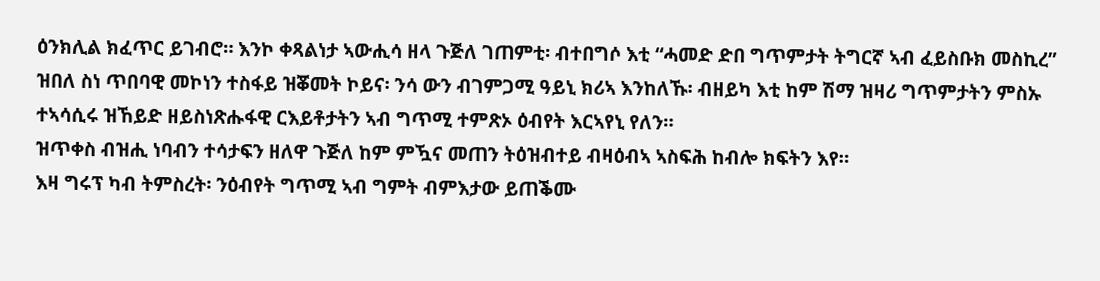ዕንክሊል ክፈጥር ይገብሮ። እንኮ ቀጻልነታ ኣውሒሳ ዘላ ጉጅለ ገጠምቲ፡ ብተበግሶ እቲ “ሓመድ ድበ ግጥምታት ትግርኛ ኣብ ፈይስቡክ መስኪረ” ዝበለ ስነ ጥበባዊ መኮነን ተስፋይ ዝቖመት ኮይና፡ ንሳ ውን ብገምጋሚ ዓይኒ ክሪኣ እንከለኹ፡ ብዘይካ እቲ ከም ሽማ ዝዛሪ ግጥምታትን ምስኡ ተኣሳሲሩ ዝኸይድ ዘይስነጽሑፋዊ ርእይቶታትን ኣብ ግጥሚ ተምጽኦ ዕብየት እርኣየኒ የለን።
ዝጥቀስ ብዝሒ ነባብን ተሳታፍን ዘለዋ ጉጅለ ከም ምዃና መጠን ትዕዝብተይ ብዛዕብኣ ኣስፍሕ ከብሎ ክፍትን እየ።
እዛ ግሩፕ ካብ ትምስረት፡ ንዕብየት ግጥሚ ኣብ ግምት ብምእታው ይጠቕሙ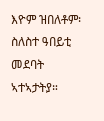እዮም ዝበለቶም፡ ስለስተ ዓበይቲ መደባት ኣተኣታትያ።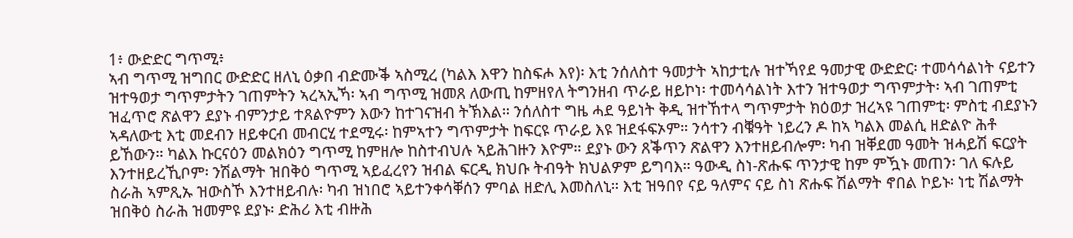1፥ ውድድር ግጥሚ፥
ኣብ ግጥሚ ዝግበር ውድድር ዘለኒ ዕቃበ ብድሙቕ ኣስሚረ (ካልእ እዋን ከስፍሖ እየ)፡ እቲ ንሰለስተ ዓመታት ኣከታቲሉ ዝተኻየደ ዓመታዊ ውድድር፡ ተመሳሳልነት ናይተን ዝተዓወታ ግጥምታትን ገጠምትን ኣረኣኢኻ፡ ኣብ ግጥሚ ዝመጸ ለውጢ ከምዘየለ ትግንዘብ ጥራይ ዘይኮነ፡ ተመሳሳልነት እተን ዝተዓወታ ግጥምታት፡ ኣብ ገጠምቲ ዝፈጥሮ ጽልዋን ደያኑ ብምንታይ ተጸልዮምን እውን ከተገናዝብ ትኽእል። ንሰለስተ ግዜ ሓደ ዓይነት ቅዲ ዝተኸተላ ግጥምታት ክዕወታ ዝረኣዩ ገጠምቲ፡ ምስቲ ብደያኑን ኣዳለውቲ እቲ መደብን ዘይቀርብ መብርሂ ተደሚሩ፡ ከምኣተን ግጥምታት ከፍርዩ ጥራይ እዩ ዝደፋፍኦም። ንሳተን ብቑዓት ነይረን ዶ ከኣ ካልእ መልሲ ዘድልዮ ሕቶ ይኸውን። ካልእ ኩርናዕን መልክዕን ግጥሚ ከምዘሎ ከስተብህሉ ኣይሕገዙን እዮም። ደያኑ ውን ጸቕጥን ጽልዋን እንተዘይብሎም፡ ካብ ዝቐደመ ዓመት ዝሓይሽ ፍርያት እንተዘይረኺቦም፡ ንሽልማት ዝበቅዕ ግጥሚ ኣይፈረየን ዝብል ፍርዲ ክህቡ ትብዓት ክህልዎም ይግባእ። ዓውዲ ስነ-ጽሑፍ ጥንታዊ ከም ምዃኑ መጠን፡ ገለ ፍሉይ ስራሕ ኣምጺኡ ዝውስኾ እንተዘይብሉ፡ ካብ ዝነበሮ ኣይተንቀሳቐሰን ምባል ዘድሊ እመስለኒ። እቲ ዝዓበየ ናይ ዓለምና ናይ ስነ ጽሑፍ ሽልማት ኖበል ኮይኑ፡ ነቲ ሽልማት ዝበቅዕ ስራሕ ዝመምዩ ደያኑ፡ ድሕሪ እቲ ብዙሕ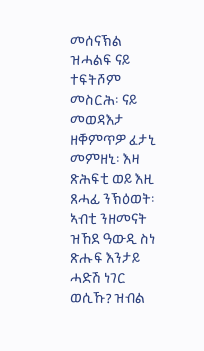መሰናኽል ዝሓልፍ ናይ ተፍትሾም መስርሕ፡ ናይ መወዳእታ ዘቐምጥዎ ፈታኒ መምዘኒ፡ እዛ ጽሕፍቲ ወይ እዚ ጸሓፊ ንኽዕወት፡ ኣብቲ ንዘመናት ዝኸደ ዓውዲ ስነ ጽሑፍ እንታይ ሓድሽ ነገር ወሲኹ? ዝብል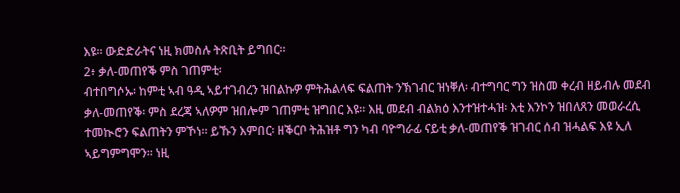እዩ። ውድድራትና ነዚ ክመስሉ ትጽቢት ይግበር።
2፥ ቃለ-መጠየቕ ምስ ገጠምቲ፡
ብተበግሶኡ፡ ከምቲ ኣብ ዓዲ ኣይተገብረን ዝበልኩዎ ምትሕልላፍ ፍልጠት ንኽገብር ዝነቐለ፡ ብተግባር ግን ዝስመ ቀረብ ዘይብሉ መደብ ቃለ-መጠየቕ፡ ምስ ደረጃ ኣለዎም ዝበሎም ገጠምቲ ዝግበር እዩ። እዚ መደብ ብልክዕ እንተዝተሓዝ፡ እቲ እንኮን ዝበለጸን መወራረሲ ተመኲሮን ፍልጠትን ምኾነ። ይኹን እምበር፡ ዘቕርቦ ትሕዝቶ ግን ካብ ባዮግራፊ ናይቲ ቃለ-መጠየቕ ዝገብር ሰብ ዝሓልፍ እዩ ኢለ ኣይግምግሞን። ነዚ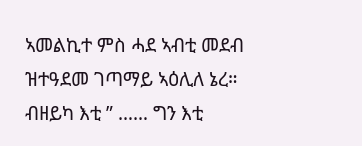ኣመልኪተ ምስ ሓደ ኣብቲ መደብ ዝተዓደመ ገጣማይ ኣዕሊለ ኔረ። ብዘይካ እቲ ” …… ግን እቲ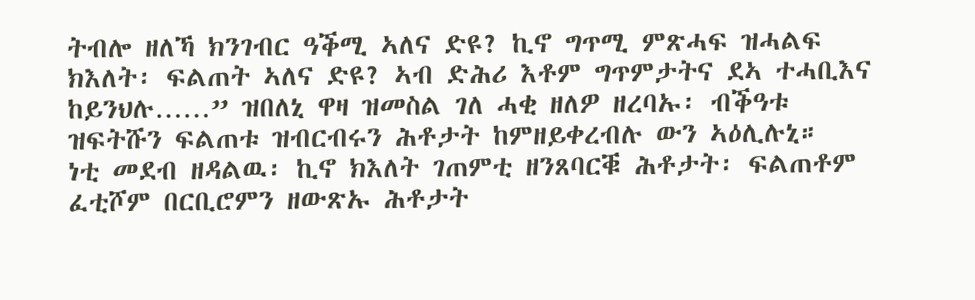ትብሎ ዘለኻ ክንገብር ዓቕሚ ኣለና ድዩ? ኪኖ ግጥሚ ምጽሓፍ ዝሓልፍ ክእለት፡ ፍልጠት ኣለና ድዩ? ኣብ ድሕሪ እቶም ግጥምታትና ደኣ ተሓቢእና ከይንህሉ……” ዝበለኒ ዋዛ ዝመስል ገለ ሓቂ ዘለዎ ዘረባኡ፡ ብቕዓቱ ዝፍትሹን ፍልጠቱ ዝብርብሩን ሕቶታት ከምዘይቀረብሉ ውን ኣዕሊሉኒ።
ነቲ መደብ ዘዳልዉ፡ ኪኖ ክእለት ገጠምቲ ዘንጸባርቑ ሕቶታት፡ ፍልጠቶም ፈቲሾም በርቢሮምን ዘውጽኡ ሕቶታት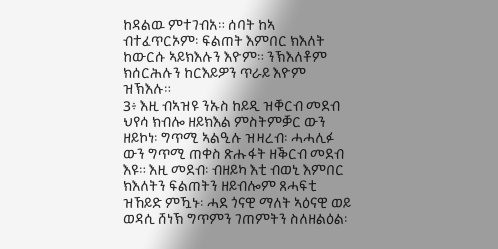ከዳልዉ ምተገብአ። ሰባት ከኣ ብተፈጥርኦም፡ ፍልጠት እምበር ክእለት ከውርሱ ኣይክእሉን እዮም። ንኽእለቶም ክሰርሕሉን ከርእይዎን ጥራይ እዮም ዝኽእሉ።
3፥ እዚ ብኣዝዩ ንኡስ ከይዲ ዝቐርብ መደብ ህየሳ ክብሎ ዘይክእል ምስትምቓር ውን ዘይኮነ፡ ግጥሚ ኣልዒሉ ዝዛረብ፡ ሓሓሊፉ ውን ግጥሚ ጠቀስ ጽሑፋት ዘቕርብ መደብ እዩ። እዚ መደብ፡ ብዘይካ እቲ ብወኒ እምበር ክእለትን ፍልጠትን ዘይብሎም ጸሓፍቲ ዝኸይድ ምዃኑ፡ ሓደ ጎናዊ ማለት ኣዕናዊ ወይ ወዳሲ ሸነኽ ግጥምን ገጠምትን ስለዘልዕል፡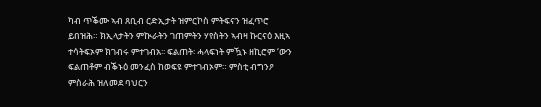ካብ ጥቕሙ ኣብ ጸቢብ ርድኢታት ዝምርኮስ ምትፍናን ዝፈጥሮ ይበዝሕ። ክኢላታትን ምኲራትን ገጠምትን ሃየስትን ኣብዛ ኩርናዕ እዚኣ ተሳትፍኦም ክገብሩ ምተገብአ፡፡ ፍልጠት፡ ሓላፍነት ምዃኑ ዘኪሮም ‘ውን ፍልጠቶም ብቕኑዕ መንፈስ ከወፍዩ ምተገብኦም። ምስቲ ብግንዖ ምስራሕ ዝለመደ ባህርን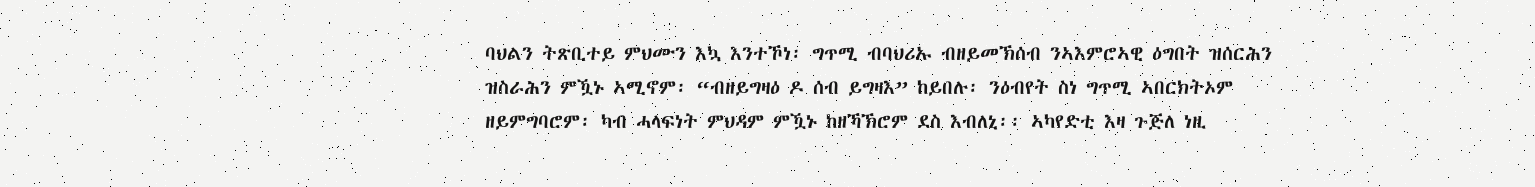ባህልን ትጽቢተይ ምህሙን እኳ እንተኾነ፡ ግጥሚ ብባህሪኡ ብዘይመኽሰብ ንኣእምሮኣዊ ዕግበት ዝሰርሕን ዝስራሕን ምዃኑ ኣሚኖም፡ “ብዘይግዛዕ ዶ ሰብ ይግዛእ” ከይበሉ፡ ንዕብየት ስነ ግጥሚ ኣበርክትኦም ዘይምግባሮም፡ ካብ ሓላፍነት ምህዳም ምዃኑ ከዘኻኽሮም ደስ እብለኒ፡፡ ኣካየድቲ እዛ ጉጅለ ነዚ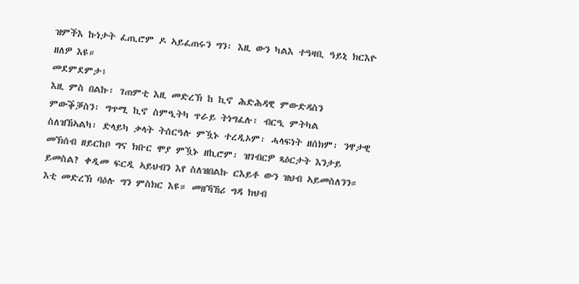ዝምችእ ኩነታት ፈጢሮም ዶ ኣይፈጠሩን ግን፡ እዚ ውን ካልእ ተዓዛቢ ዓይኒ ክርእዮ ዘለዎ እዩ።
መደምደምታ፥
እዚ ምስ በልኩ፡ ገጠምቲ እዚ መድረኽ ከ ኪኖ ሕድሕዳዊ ምውድዳስን ምውቕቓስን፡ ግጥሚ ኪኖ ስምዒትካ ጥራይ ትነግፈሉ፡ ብርዒ ምትካል ስለዝኸኣልካ፡ ድላይካ ቃላት ትሰርዓሉ ምዃኑ ተረዲኦም፡ ሓላፍነት ዘሰክም፡ ንዋታዊ መኽሰብ ዘይርከቦ ግና ክቡር ሞያ ምዃኑ ዘኪሮም፡ ዝገብርዎ ጻዕርታት እንታይ ይመስል? ቀዲመ ፍርዲ ኣይህብን እየ ስለዝበልኩ ርእይቶ ውን ዝህብ ኣይመስለንን። እቲ መድረኽ ባዕሉ ግን ምስክር እዩ። መዘኻኸሪ ግዳ ክህብ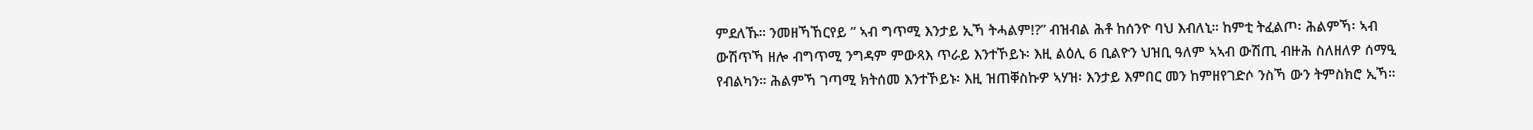ምደለኹ። ንመዘኻኸርየይ ” ኣብ ግጥሚ እንታይ ኢኻ ትሓልም!?” ብዝብል ሕቶ ከሰንዮ ባህ እብለኒ። ከምቲ ትፈልጦ፡ ሕልምኻ፡ ኣብ ውሽጥኻ ዘሎ ብግጥሚ ንግዳም ምውጻእ ጥራይ እንተኾይኑ፡ እዚ ልዕሊ 6 ቢልዮን ህዝቢ ዓለም ኣኣብ ውሽጢ ብዙሕ ስለዘለዎ ሰማዒ የብልካን። ሕልምኻ ገጣሚ ክትሰመ እንተኾይኑ፡ እዚ ዝጠቐስኩዎ ኣሃዝ፡ እንታይ እምበር መን ከምዘየገድሶ ንስኻ ውን ትምስክሮ ኢኻ።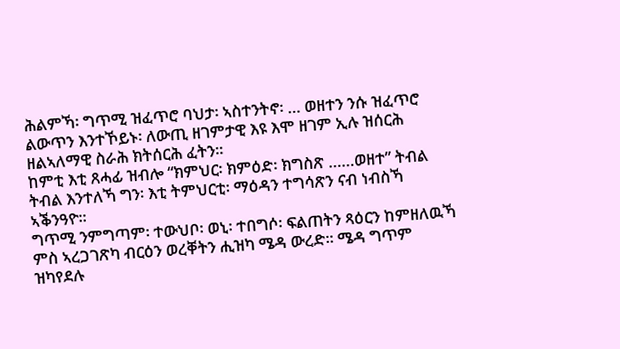ሕልምኻ፡ ግጥሚ ዝፈጥሮ ባህታ፡ ኣስተንትኖ፡ … ወዘተን ንሱ ዝፈጥሮ ልውጥን እንተኾይኑ፡ ለውጢ ዘገምታዊ እዩ እሞ ዘገም ኢሉ ዝሰርሕ ዘልኣለማዊ ስራሕ ክትሰርሕ ፈትን።
ከምቲ እቲ ጸሓፊ ዝብሎ “ክምህር፡ ክምዕድ፡ ክግስጽ ……ወዘተ” ትብል ትብል እንተለኻ ግን፡ እቲ ትምህርቲ፡ ማዕዳን ተግሳጽን ናብ ነብስኻ ኣቕንዓዮ።
ግጥሚ ንምግጣም፡ ተውህቦ፡ ወኒ፡ ተበግሶ፡ ፍልጠትን ጻዕርን ከምዘለዉኻ ምስ ኣረጋገጽካ ብርዕን ወረቐትን ሒዝካ ሜዳ ውረድ። ሜዳ ግጥም ዝካየደሉ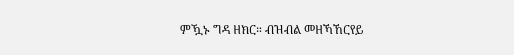ምዃኑ ግዳ ዘክር። ብዝብል መዘኻኸርየይ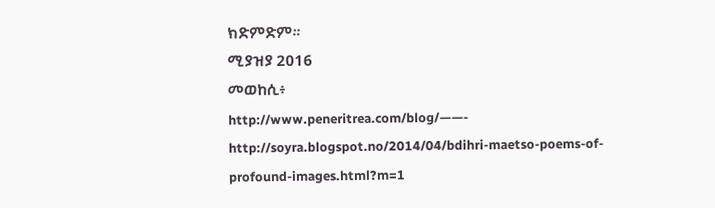ክድምድም።
ሚያዝያ 2016
መወከሲ፥
http://www.peneritrea.com/blog/——-
http://soyra.blogspot.no/2014/04/bdihri-maetso-poems-of-profound-images.html?m=1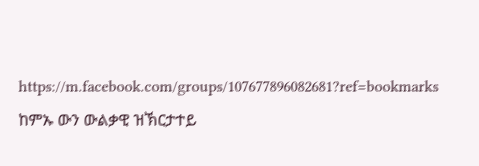https://m.facebook.com/groups/107677896082681?ref=bookmarks
ከምኡ ውን ውልቃዊ ዝኽርታተይ